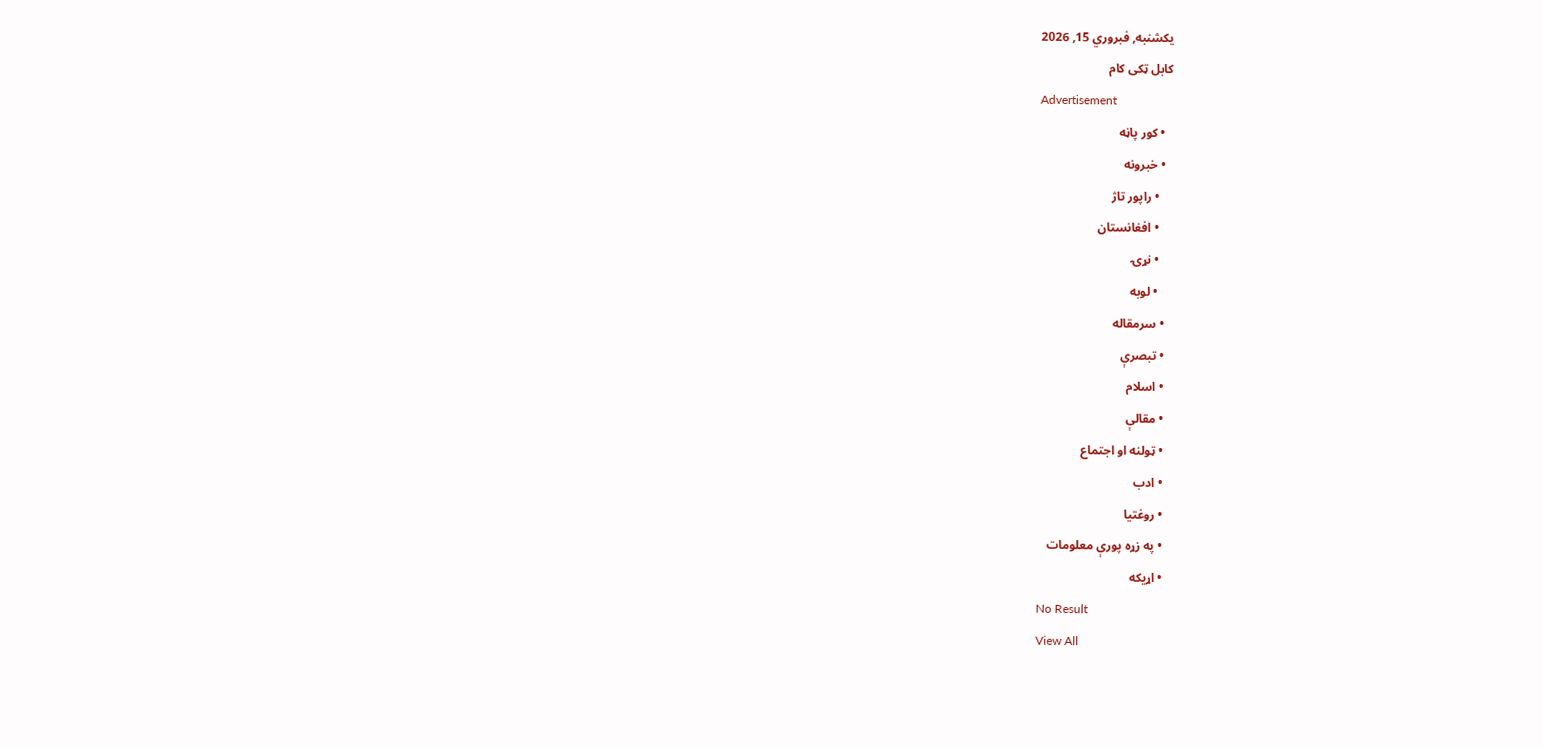یکشنبه, فبروري 15, 2026
کابل ټکی کام
Advertisement
  • کور پاڼه
  • خبرونه
    • راپور تاژ
    • افغانستان
    • نړۍ
    • لوبه
  • سرمقاله
  • تبصرې
  • اسلام
  • مقالې
  • ټولنه او اجتماع
  • ادب
  • روغتيا
  • په زړه پورې معلومات
  • اړيکه
No Result
View All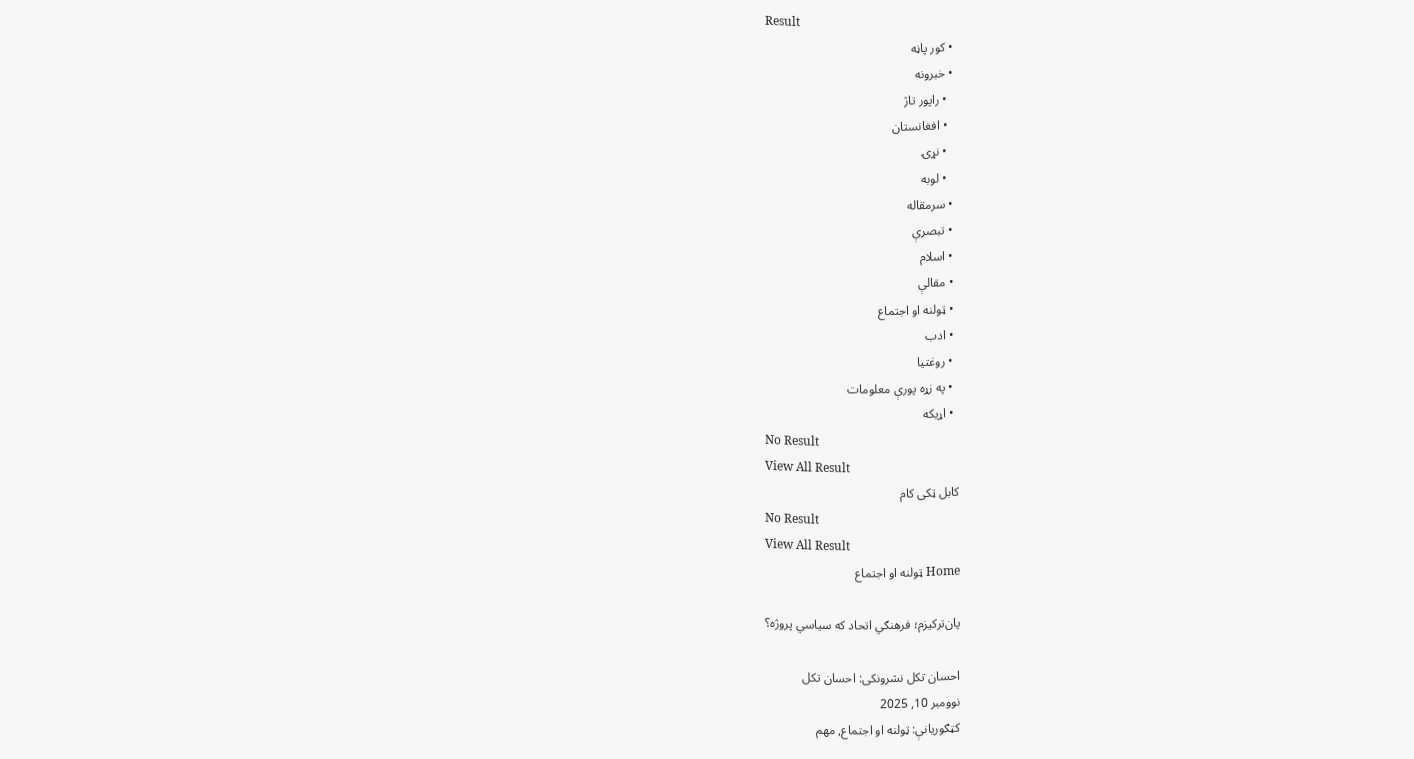Result
  • کور پاڼه
  • خبرونه
    • راپور تاژ
    • افغانستان
    • نړۍ
    • لوبه
  • سرمقاله
  • تبصرې
  • اسلام
  • مقالې
  • ټولنه او اجتماع
  • ادب
  • روغتيا
  • په زړه پورې معلومات
  • اړيکه
No Result
View All Result
کابل ټکی کام
No Result
View All Result
Home ټولنه او اجتماع

پان‌ترکيزم؛ فرهنګي اتحاد که سیاسي پروژه؟

احسان تکل نشرونکی: احسان تکل
نوومبر 10, 2025
کټګوریانې: ټولنه او اجتماع, مهم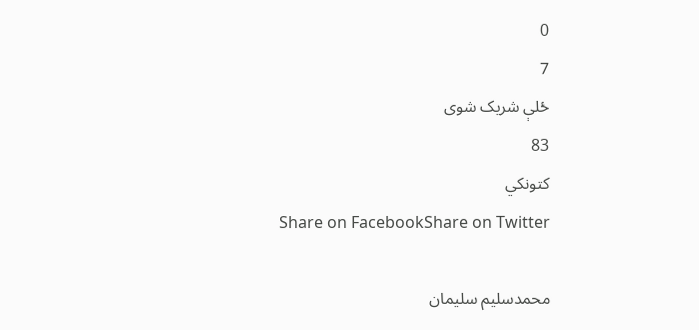0
7
ځلې شریک شوی
83
کتونکي
Share on FacebookShare on Twitter

محمدسليم سليمان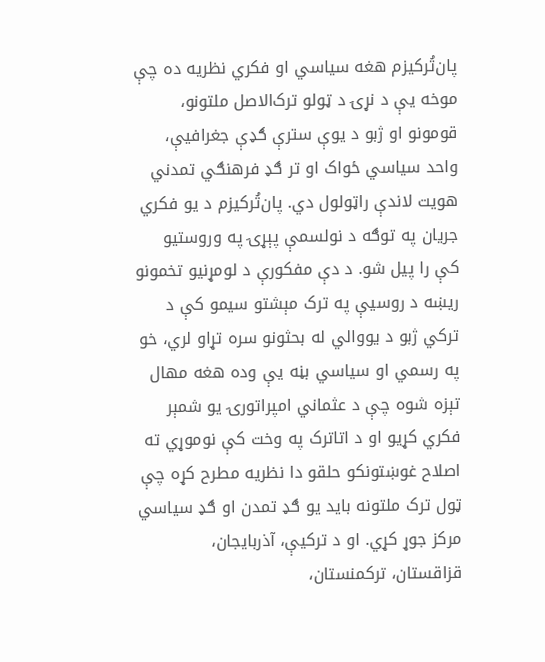پان‌تُرکيزم هغه سیاسي او فکري نظریه ده چې موخه یې د نړۍ د ټولو ترک‌الاصل ملتونو، قومونو او ژبو د یوې سترې ګډې جغرافیې، واحد سیاسي ځواک او تر ګډ فرهنګي تمدني هویت لاندې راټولول دي. پان‌تُرکيزم د یو فکري جریان په توګه د نولسمې پېړۍ په وروستیو کې را پیل شو. د دې مفکورې د لومړنیو تخمونو ریښه د روسیې په ترک مېشتو سیمو کې د ترکي ژبو د یووالي له بحثونو سره تړاو لري، خو په رسمي او سیاسي بڼه یې وده هغه مهال تېزه شوه چې د عثماني امپراتورۍ یو شمېر فکري کړیو او د اتاترک په وخت کې نوموړي ته اصلاح غوښتونکو حلقو دا نظريه مطرح کړه چې ټول ترک ملتونه باید یو ګډ تمدن او ګډ سیاسي مرکز جوړ کړي. او د ترکیې، آذربایجان، قزاقستان، ترکمنستان،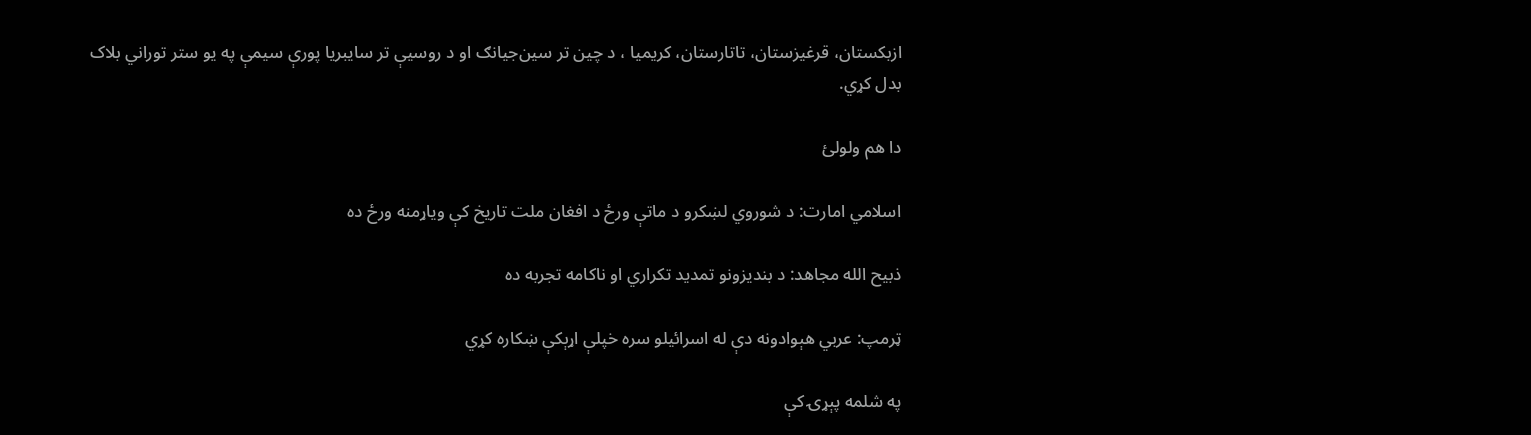ازبکستان، قرغیزستان، تاتارستان، کریمیا ، د چین تر سین‌جیانګ او د روسیې تر سايبريا پورې سیمې په یو ستر توراني بلاک بدل کړي.

دا هم ولولئ

اسلامي امارت: د شوروي لښکرو د ماتې ورځ د افغان ملت تاریخ کې ویاړمنه ورځ ده

ذبيح الله مجاهد: د بندیزونو تمديد تکراري او ناکامه تجربه ده

ټرمپ: عربي هېوادونه دې له اسرائیلو سره خپلې اړېکې ښکاره کړي

په شلمه پېړۍ کې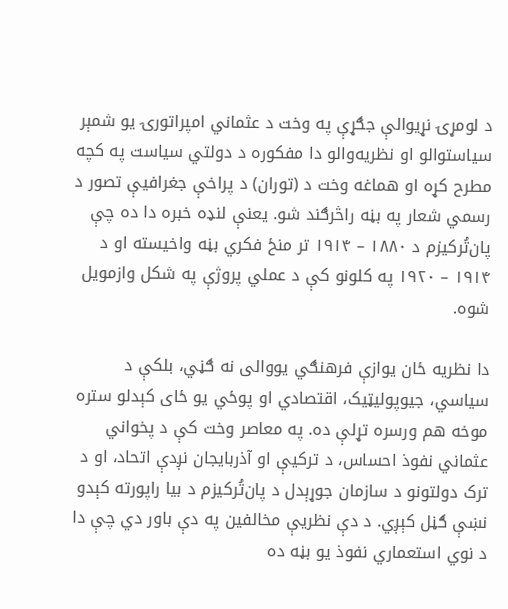د لومړۍ نړیوالې جګړې په وخت د عثماني امپراتورۍ یو شمېر سیاستوالو او نظریه‌والو دا مفکوره د دولتي سیاست په کچه مطرح کړه او هماغه وخت د (توران) د پراخې جغرافیې تصور د رسمي شعار په بڼه راڅرګند شو. یعنې لنډه خبره دا ده چې پان‌تُرکيزم د ۱۸۸۰ – ۱۹۱۴ تر منځ فکري بڼه واخیسته او د ۱۹۱۴ – ۱۹۲۰ په کلونو کې د عملي پروژې په شکل وازمویل شوه.

دا نظریه ځان یوازې فرهنګي یووالی نه ګڼي، بلکې د سیاسي، جیوپولیټیک، اقتصادي او پوځي یو ځای کېدلو ستره موخه هم ورسره تړلې ده. په معاصر وخت کې د پخواني عثماني نفوذ احساس، د ترکیې او آذربایجان نږدې اتحاد، او د ترک دولتونو د سازمان جوړېدل د پان‌تُرکيزم د بیا راپورته کېدو نښې ګڼل کېږي. د دې نظریې مخالفین په دې باور دي چې دا د نوي استعماري نفوذ یو بڼه ده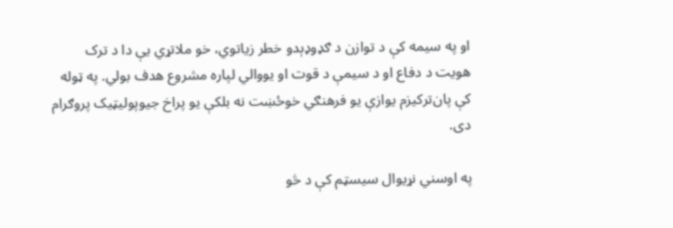او په سيمه کې د توازن د ګډوډېدو خطر زیاتوي، خو ملاتړي یې دا د ترک هویت د دفاع او د سیمې د قوت او یووالي لپاره مشروع هدف بولي. په ټوله کې پان‌ترکيزم یوازې یو فرهنګي خوځښت نه بلکې یو پراخ جیوپولیټیک پروګرام دی.

په اوسني نړیوال سیسټم کې د څو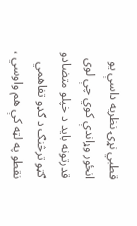قطبي نړۍ نظریه داسې يو انځور وړاندې کوي چې لوی قدرتونه باید د خپلو متضادو ګټو ترڅنګ د ګډو تفاهمي نقطو په لټه کې هم واوسي ،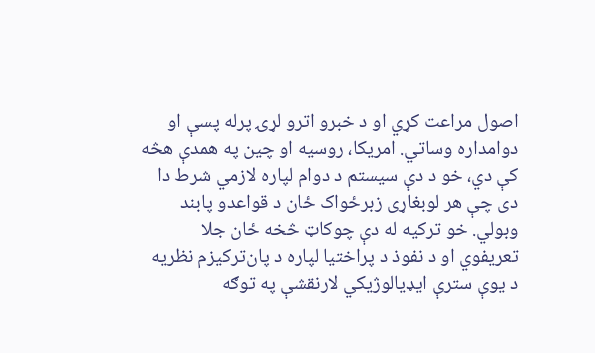اصول مراعت کړي او د خبرو اترو لړۍ پرله ‌پسې او دوامداره وساتي. امریکا، روسیه او چین په همدې هڅه کې دي، خو د دې سیستم د دوام لپاره لازمي شرط دا دی چې هر لوبغاړی زبرځواک ځان د قواعدو پابند وبولي. خو ترکیه له دې چوکاټ څخه ځان جلا تعریفوي او د نفوذ د پراختیا لپاره د پان‌ترکيزم نظریه د یوې سترې ایډیالوژیکي لارنقشې په توګه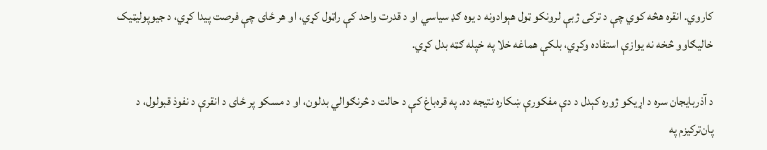کاروي. انقره هڅه کوي چې د ترکی ژبې لرونکو ټول هېوادونه د یوه ګډ سیاسي او د قدرت واحد کې راټول کړي، او هر ځای چې فرصت پیدا کړي، د جیوپولیټیک خاليګاوو څخه نه یوازې استفاده وکړي، بلکې هماغه خلا په خپله ګټه بدل کړي.

د آذربایجان سره د اړیکو ژوره کېدل د دې مفکورې ښکاره نتیجه ده. په قره‌باغ کې د حالت د څرنګوالي بدلون، او د مسکو پر ځای د انقرې د نفوذ قبولول، د پان‌ترکيزم په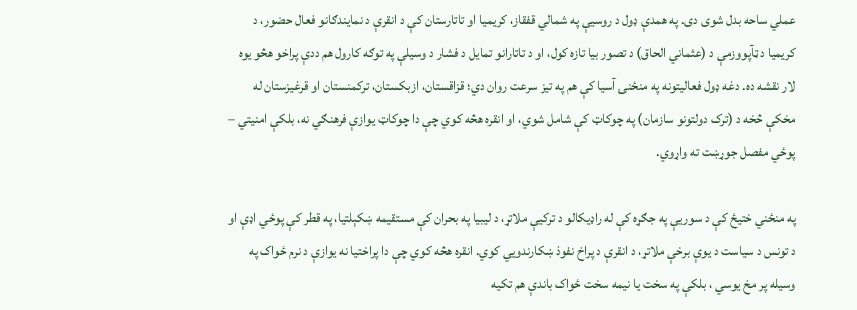عملي ساحه بدل شوی دی. په همدې ډول د روسیې په شمالي قفقاز، کریمیا او تاتارستان کې د انقرې د نمايندګانو فعال حضور، د کریمیا د ټآپووزمې د (عثماني الحاق) د تصور بیا تازه کول، او د تاتارانو تمایل د فشار د وسیلې په توګه کارول هم ددې پراخو هڅو يوه لار نقشه ده. دغه ډول فعالیتونه په منځنۍ آسیا کې هم په تیز سرعت روان دي؛ قزاقستان، ازبکستان، ترکمنستان او قرغیزستان له مخکې څخه د (ترک دولتونو سازمان) په چوکاټ کې شامل شوي، او انقره هڅه کوي چې دا چوکاټ یوازې فرهنګي نه، بلکې امنیتي – پوځي مفصل جوړښت ته واړوي.

په منځني ختیځ کې د سوریې په جګړه کې له راډيکالو د ترکیې ملاتړ، د لیبیا په بحران کې مستقیمه ښکېلتیا، په قطر کې پوځي اډې او د تونس د سیاست د یوې برخې ملاتړ، د انقرې د پراخ نفوذ ښکارندويي کوي. انقره هڅه کوي چې دا پراختیا نه یوازې د نرم ځواک په وسیله پر مخ یوسي ، بلکې په سخت یا نیمه سخت ځواک باندې هم تکیه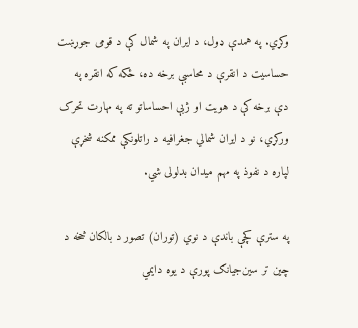وکړي. په همدې ډول، د ایران په شمال کې د قومی جوړښت حساسیت د انقرې د محاسبې برخه ده، ځکه که انقره په دې برخه کې د هویت او ژبې احساساتو ته په مهارت تحرک ورکړي، نو د ایران شمالي جغرافیه د راتلونکې ممکنه شخړې لپاره د نفوذ په مهم میدان بدلولی شي.

په سترې کچې باندې د نوي (توران) تصور د بالکان څخه د چین تر سین‌جیانګ پورې د یوه دایمي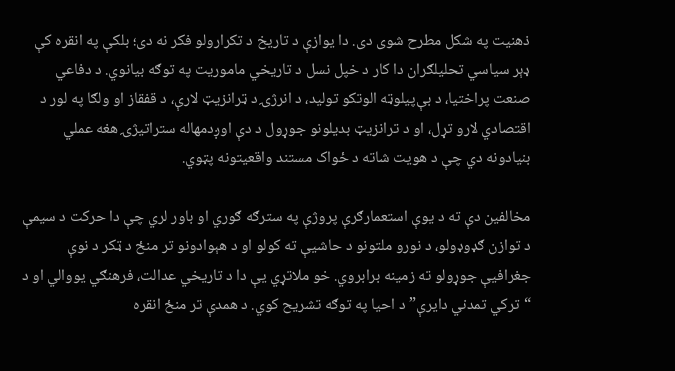ذهنیت په شکل مطرح شوی دی. دا یوازې د تاریخ د تکرارولو فکر نه دی؛ بلکې په انقره کې ډېر سیاسي تحلیلګران دا کار د خپل نسل د تاریخي ماموریت په توګه بیانوي. د دفاعي صنعت پراختیا، د بې‌پیلوټه الوتکو تولید، د انرژۍ د ټرانزیټ لارې، د قفقاز او ولګا په لور د اقتصادي لارو تړل، او د ترانزيټ بدیلونو جوړول د دې اوږدمهاله ستراتیژۍ هغه عملي بنیادونه دي چې د هویت شاته د ځواک مستند واقعيتونه پټوي.

مخالفین دې ته د یوې استعمارګرې پروژې په سترګه ګوري او باور لري چې دا حرکت د سیمې د توازن ګډوډولو، د نورو ملتونو د حاشیې ته کولو او د هېوادونو تر منځ د ټکر د نوې جغرافيې جوړولو ته زمینه برابروي. خو ملاتړي یې دا د تاریخي عدالت، فرهنګي یووالي او د “ترکي تمدني دایرې” د احیا په توګه تشریح کوي. د همدې تر منځ انقره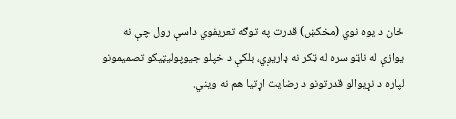ځان د یوه نوي (مخکښ) قدرت په توګه تعریفوي داسې رول چې نه یوازې له ناټو سره له ټکر نه ډاریږي، بلکې د خپلو جیوپولیټیکو تصمیمونو لپاره د نړیوالو قدرتونو د رضایت اړتیا هم نه ویني.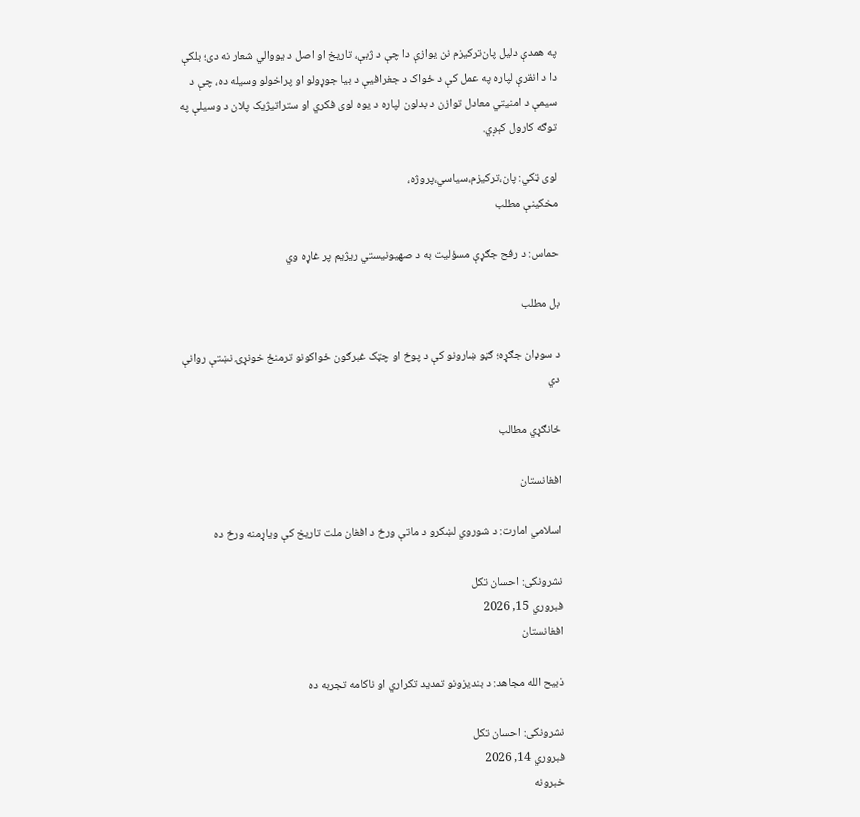په همدې دلیل پان‌ترکيزم نن یوازې دا چې د ژبې، تاریخ او اصل د یووالي شعار نه دی؛ بلکې دا د انقرې لپاره په عمل کې د ځواک د جغرافیې د بیا جوړولو او پراخولو وسیله ده، چې د سیمې د امنیتي معادل توازن د بدلون لپاره د یوه لوی فکري او ستراتیژیک پلان د وسيلې په توګه کارول کېږي.

لوی ټکي: پان،ترکیزم،سیاسي،پروژه،
مخکینې مطلب

حماس: د رفح جګړې مسؤلیت به د صهیونیستي ريژیم پر غاړه وي

بل مطلب

د سوډان جګړه؛ ګڼو ښارونو کې د پوځ او چټک غبرګون ځواکونو ترمنځ خونړۍ نښتې روانې دي

ځانګړي مطالب

افغانستان

اسلامي امارت: د شوروي لښکرو د ماتې ورځ د افغان ملت تاریخ کې ویاړمنه ورځ ده

نشرونکی: احسان تکل
فبروري 15, 2026
افغانستان

ذبيح الله مجاهد: د بندیزونو تمديد تکراري او ناکامه تجربه ده

نشرونکی: احسان تکل
فبروري 14, 2026
خبرونه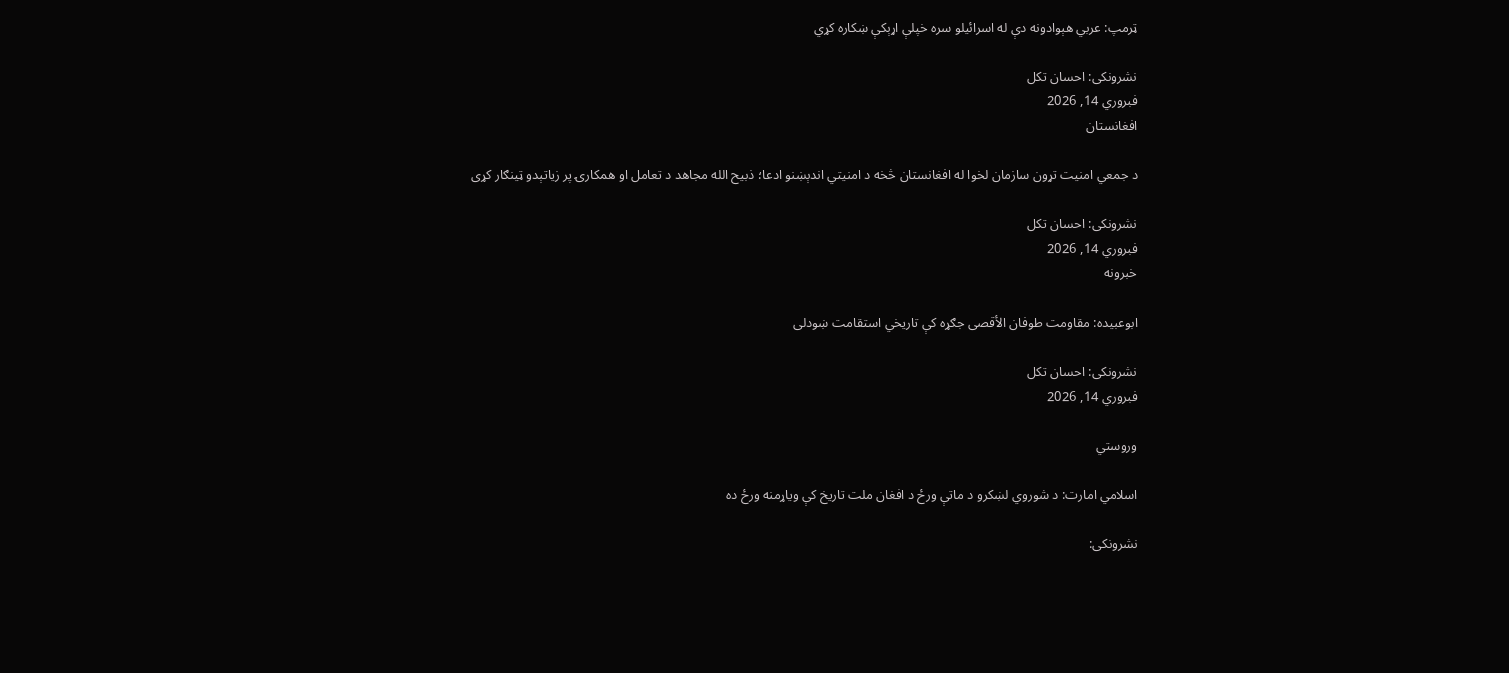ټرمپ: عربي هېوادونه دې له اسرائیلو سره خپلې اړېکې ښکاره کړي

نشرونکی: احسان تکل
فبروري 14, 2026
افغانستان

د جمعي امنیت تړون سازمان لخوا له افغانستان څخه د امنیتي اندېښنو ادعا؛ ذبیح الله مجاهد د تعامل او همکارۍ پر زیاتېدو ټینګار کړی

نشرونکی: احسان تکل
فبروري 14, 2026
خبرونه

ابوعبیده: مقاومت طوفان الأقصی جګړه کې تاریخي استقامت ښودلی

نشرونکی: احسان تکل
فبروري 14, 2026

وروستي

اسلامي امارت: د شوروي لښکرو د ماتې ورځ د افغان ملت تاریخ کې ویاړمنه ورځ ده

نشرونکی: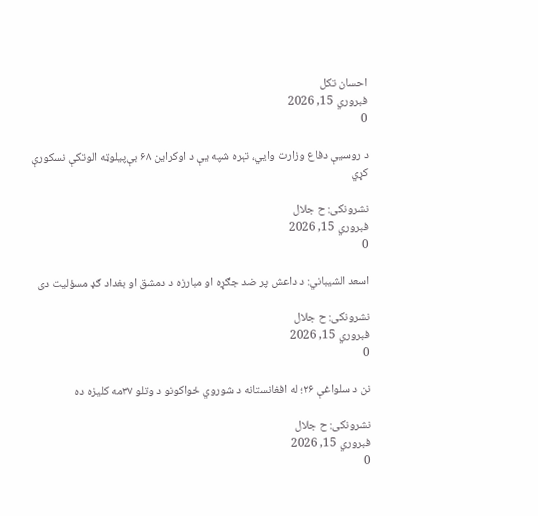احسان تکل
فبروري 15, 2026
0

د روسیې دفاع وزارت وايي، تېره شپه يې د اوکراين ۶۸ بې‌پيلوټه الوتکې نسکورې کړي

نشرونکی: ح جلال
فبروري 15, 2026
0

اسعد الشيباني: د داعش پر ضد جګړه او مبارزه د دمشق او بغداد ګډ مسؤلیت دی

نشرونکی: ح جلال
فبروري 15, 2026
0

نن د سلواغې ۲۶؛ له افغانستانه د شوروي ځواکونو د وتلو ۳۷مه کلیزه ده

نشرونکی: ح جلال
فبروري 15, 2026
0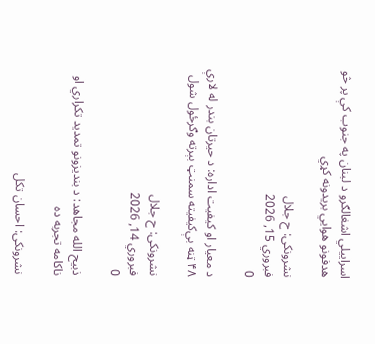اسراییلي اشغالګرو د لبنان په جنوب کې پر څو هدفونو هوايي بریدونه کړي

نشرونکی: ح جلال
فبروري 15, 2026
0

د معیار او کیفیت اداره: د حیرتان بندر له لارې ۴۸ ټنه بې‌کیفیته سمنټ بېرته وګرځول شول

نشرونکی: ح جلال
فبروري 14, 2026
0

ذبيح الله مجاهد: د بندیزونو تمديد تکراري او ناکامه تجربه ده

نشرونکی: احسان تکل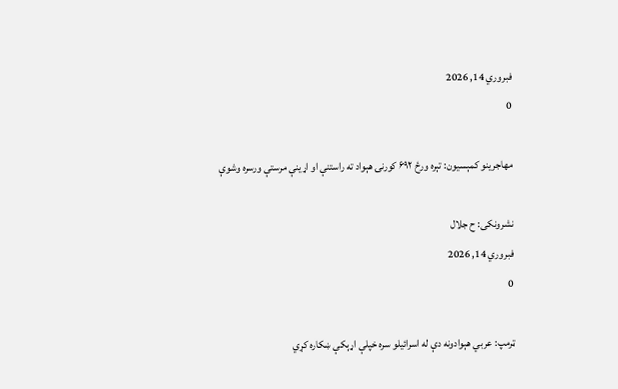فبروري 14, 2026
0

مهاجرينو کمېسیون: تېره ورځ ۶۹۲ کورنۍ هېواد ته راستنې او اړينې مرستې ورسره وشوې

نشرونکی: ح جلال
فبروري 14, 2026
0

ټرمپ: عربي هېوادونه دې له اسرائیلو سره خپلې اړېکې ښکاره کړي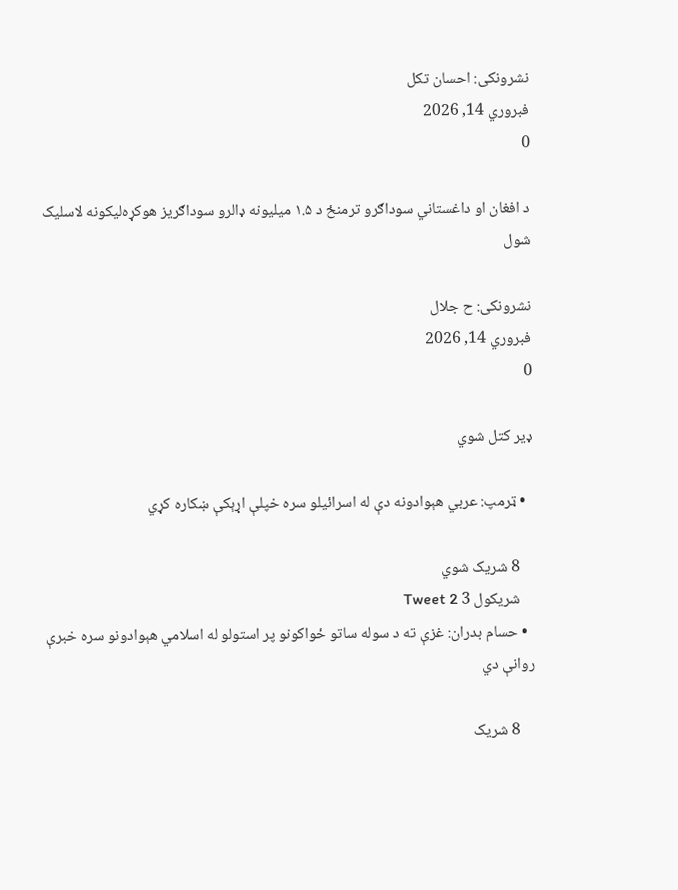نشرونکی: احسان تکل
فبروري 14, 2026
0

د افغان او داغستاني سوداګرو ترمنځ د ۱.۵ میلیونه ډالرو سوداګریز هوکړه‌لیکونه لاسلیک شول

نشرونکی: ح جلال
فبروري 14, 2026
0

ډیر کتل شوي

  • ټرمپ: عربي هېوادونه دې له اسرائیلو سره خپلې اړېکې ښکاره کړي

    8 شریک شوي
    شریکول 3 Tweet 2
  • حسام بدران: غزې ته د سوله ساتو ځواکونو پر استولو له اسلامي هېوادونو سره خبرې روانې دي

    8 شریک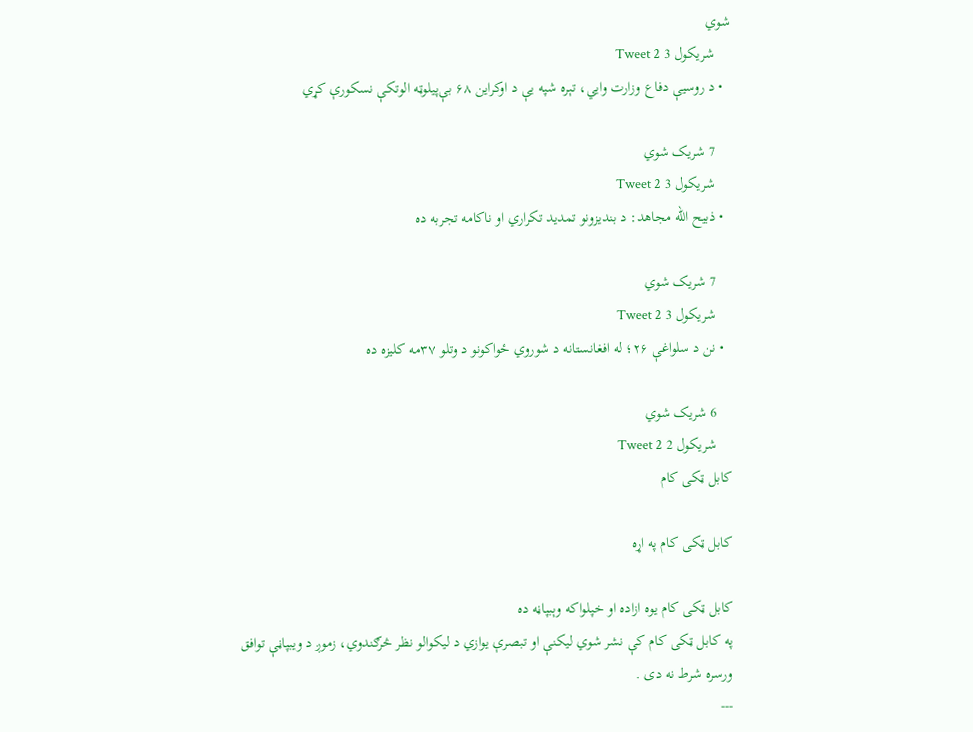شوي
    شریکول 3 Tweet 2
  • د روسیې دفاع وزارت وايي، تېره شپه يې د اوکراين ۶۸ بې‌پيلوټه الوتکې نسکورې کړي

    7 شریک شوي
    شریکول 3 Tweet 2
  • ذبيح الله مجاهد: د بندیزونو تمديد تکراري او ناکامه تجربه ده

    7 شریک شوي
    شریکول 3 Tweet 2
  • نن د سلواغې ۲۶؛ له افغانستانه د شوروي ځواکونو د وتلو ۳۷مه کلیزه ده

    6 شریک شوي
    شریکول 2 Tweet 2
کابل ټکی کام

کابل ټکی کام په اړه

کابل ټکی کام یوه ازاده او خپلواکه وېبپاڼه ده
په کابل ټکی کام کې نشر شوي لیکنې او تبصرې یوازي د لیکوالو نظر څرګندوي، زموږ د ویبپاڼې توافق ورسره شرط نه دی .
---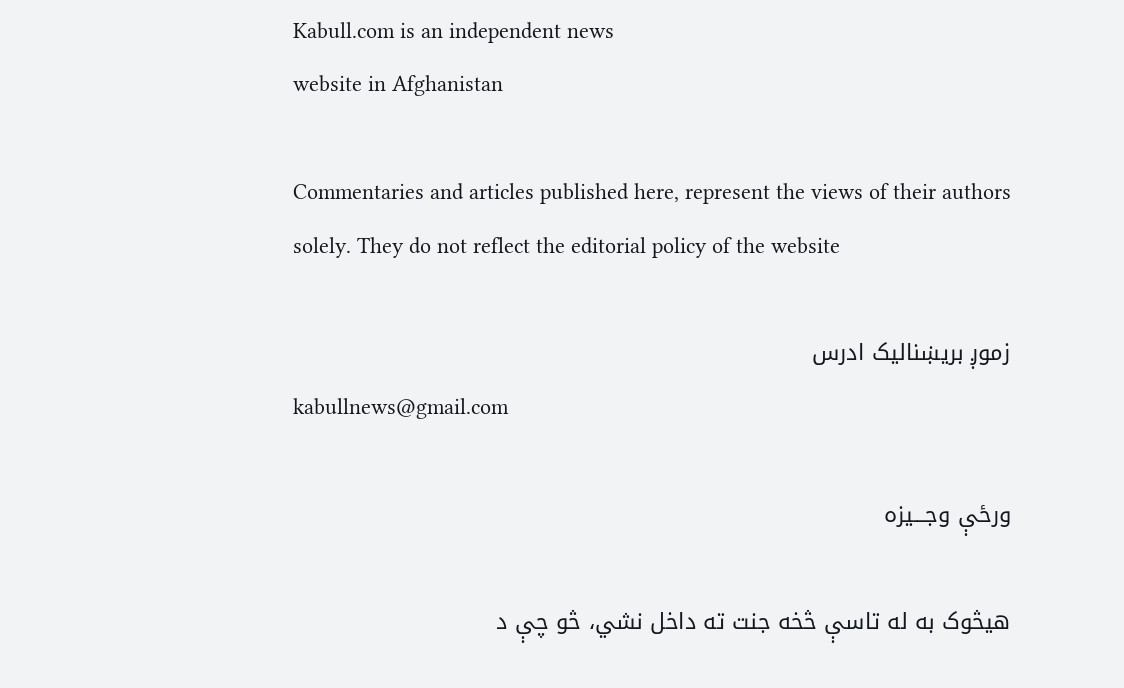Kabull.com is an independent news
website in Afghanistan

Commentaries and articles published here, represent the views of their authors solely. They do not reflect the editorial policy of the website

زموږ بريښنالیک ادرس
kabullnews@gmail.com

ورځې وجـــيزه

هیڅوک به له تاسې څخه جنت ته داخل نشي، څو چې د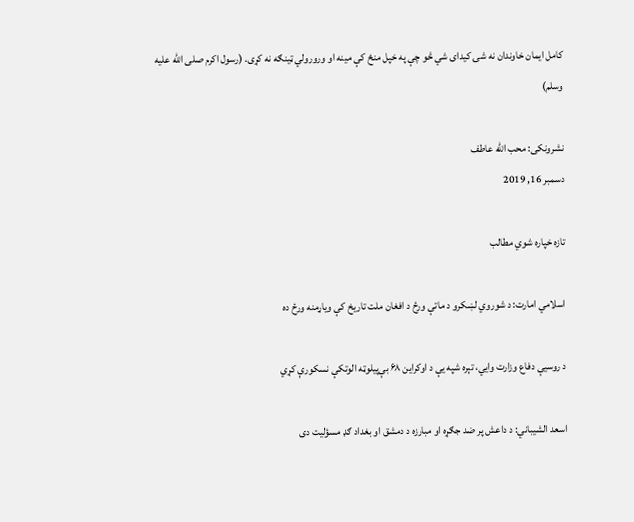کامل ایمان خاوندان نه شۍ کیدای شي څو چې په خپل منځ کې مینه او ورورولي ټینګه نه کړی. (رسول اکرم صلی الله علیه وسلم)

نشرونکی: محب الله عاطف
دسمبر 16, 2019

تازه خپاره شوي مطالب

اسلامي امارت: د شوروي لښکرو د ماتې ورځ د افغان ملت تاریخ کې ویاړمنه ورځ ده

د روسیې دفاع وزارت وايي، تېره شپه يې د اوکراين ۶۸ بې‌پيلوټه الوتکې نسکورې کړي

اسعد الشيباني: د داعش پر ضد جګړه او مبارزه د دمشق او بغداد ګډ مسؤلیت دی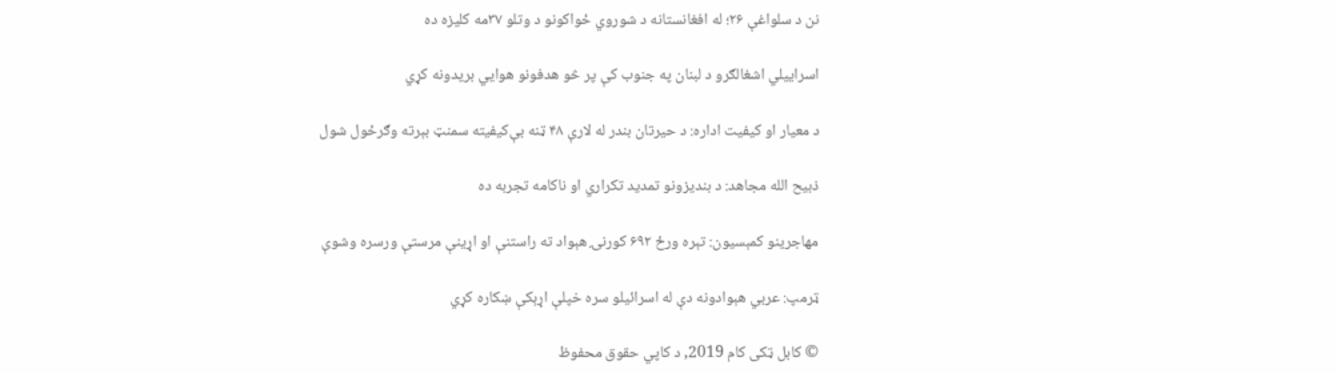نن د سلواغې ۲۶؛ له افغانستانه د شوروي ځواکونو د وتلو ۳۷مه کلیزه ده

اسراییلي اشغالګرو د لبنان په جنوب کې پر څو هدفونو هوايي بریدونه کړي

د معیار او کیفیت اداره: د حیرتان بندر له لارې ۴۸ ټنه بې‌کیفیته سمنټ بېرته وګرځول شول

ذبيح الله مجاهد: د بندیزونو تمديد تکراري او ناکامه تجربه ده

مهاجرينو کمېسیون: تېره ورځ ۶۹۲ کورنۍ هېواد ته راستنې او اړينې مرستې ورسره وشوې

ټرمپ: عربي هېوادونه دې له اسرائیلو سره خپلې اړېکې ښکاره کړي

© کابل ټکی کام 2019, د کاپي حقوق محفوظ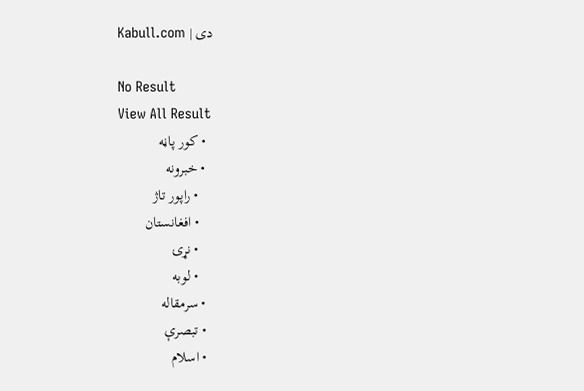دی | Kabull.com

No Result
View All Result
  • کور پاڼه
  • خبرونه
    • راپور تاژ
    • افغانستان
    • نړۍ
    • لوبه
  • سرمقاله
  • تبصرې
  • اسلام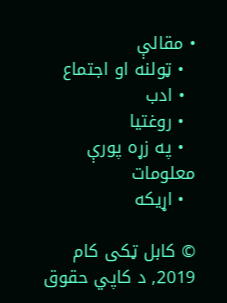• مقالې
  • ټولنه او اجتماع
  • ادب
  • روغتيا
  • په زړه پورې معلومات
  • اړيکه

© کابل ټکی کام 2019, د کاپي حقوق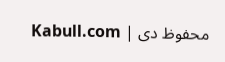محفوظ دی | Kabull.com